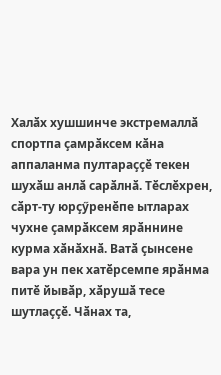Халӑх хушшинче экстремаллӑ спортпа ҫамрӑксем кӑна аппаланма пултараҫҫӗ текен шухӑш анлӑ сарӑлнӑ. Тӗслӗхрен, сӑрт-ту юрҫӳренӗпе ытларах чухне ҫамрӑксем ярӑннине курма хӑнӑхнӑ. Ватӑ ҫынсене вара ун пек хатӗрсемпе ярӑнма питӗ йывӑр, хӑрушӑ тесе шутлаҫҫӗ. Чӑнах та,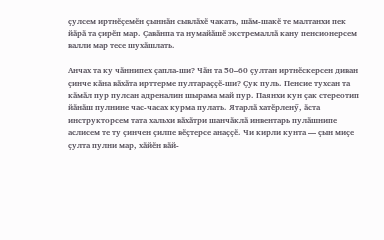ҫулсем иртнӗҫемӗн ҫыннӑн сывлӑхӗ чакать, шӑм-шакӗ те малтанхи пек йӑрӑ та ҫирӗп мар. Ҫавӑнпа та нумайӑшӗ экстремаллӑ кану пенсионерсем валли мар тесе шухӑшлать.

Анчах та ку чӑннипех ҫапла-ши? Чӑн та 50–60 ҫултан иртнӗскерсен диван ҫинче кӑна вӑхӑта ирттерме пултараҫҫӗ-ши? Ҫук пуль. Пенсие тухсан та кӑмӑл пур пулсан адреналин шырама май пур. Паянхи кун ҫак стереотип йӑнӑш пулнине час-часах курма пулать. Ятарлӑ хатӗрленӳ, ӑста инструкторсем тата хальхи вӑхӑтри шанчӑклӑ инвентарь пулӑшнипе аслисем те ту ҫинчен ҫилпе вӗҫтерсе анаҫҫӗ. Чи кирли кунта — ҫын миҫе ҫулта пулни мар, хӑйӗн вӑй-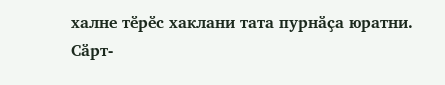халне тӗрӗс хаклани тата пурнӑҫа юратни.
Сӑрт-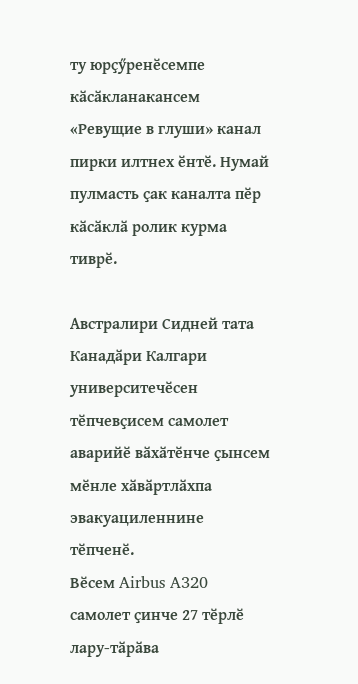ту юрҫӳренӗсемпе кӑсӑкланакансем «Ревущие в глуши» канал пирки илтнех ӗнтӗ. Нумай пулмасть ҫак каналта пӗр кӑсӑклӑ ролик курма тиврӗ.

Австралири Сидней тата Канадӑри Калгари университечӗсен тӗпчевҫисем самолет аварийӗ вӑхӑтӗнче ҫынсем мӗнле хӑвӑртлӑхпа эвакуациленнине тӗпченӗ.
Вӗсем Airbus A320 самолет ҫинче 27 тӗрлӗ лару-тӑрӑва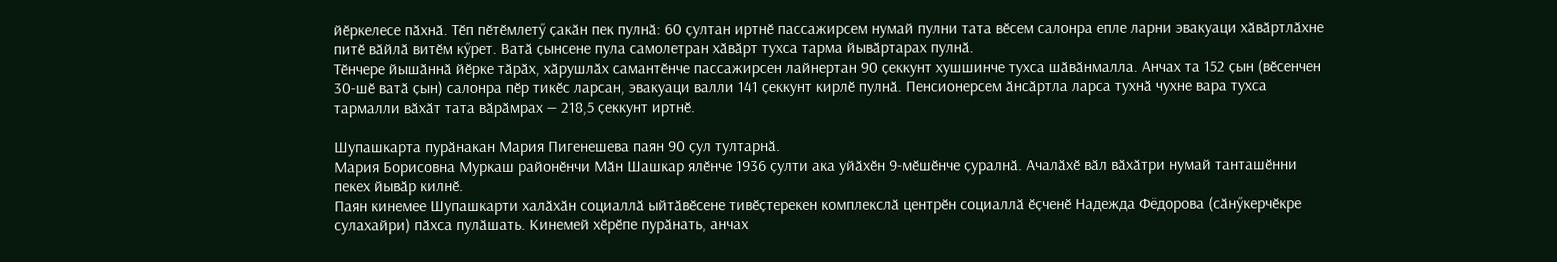йӗркелесе пӑхнӑ. Тӗп пӗтӗмлетӳ ҫакӑн пек пулнӑ: 60 ҫултан иртнӗ пассажирсем нумай пулни тата вӗсем салонра епле ларни эвакуаци хӑвӑртлӑхне питӗ вӑйлӑ витӗм кӳрет. Ватӑ ҫынсене пула самолетран хӑвӑрт тухса тарма йывӑртарах пулнӑ.
Тӗнчере йышӑннӑ йӗрке тӑрӑх, хӑрушлӑх самантӗнче пассажирсен лайнертан 90 ҫеккунт хушшинче тухса шӑвӑнмалла. Анчах та 152 ҫын (вӗсенчен 30-шӗ ватӑ ҫын) салонра пӗр тикӗс ларсан, эвакуаци валли 141 ҫеккунт кирлӗ пулнӑ. Пенсионерсем ӑнсӑртла ларса тухнӑ чухне вара тухса тармалли вӑхӑт тата вӑрӑмрах — 218,5 ҫеккунт иртнӗ.

Шупашкарта пурӑнакан Мария Пигенешева паян 90 ҫул тултарнӑ.
Мария Борисовна Муркаш районӗнчи Мӑн Шашкар ялӗнче 1936 ҫулти ака уйӑхӗн 9-мӗшӗнче ҫуралнӑ. Ачалӑхӗ вӑл вӑхӑтри нумай танташӗнни пекех йывӑр килнӗ.
Паян кинемее Шупашкарти халӑхӑн социаллӑ ыйтӑвӗсене тивӗҫтерекен комплекслӑ центрӗн социаллӑ ӗҫченӗ Надежда Фёдорова (сӑнӳкерчӗкре сулахайри) пӑхса пулӑшать. Кинемей хӗрӗпе пурӑнать, анчах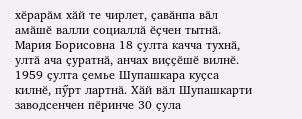хӗрарӑм хӑй те чирлет, ҫавӑнпа вӑл амӑшӗ валли социаллӑ ӗҫчен тытнӑ.
Мария Борисовна 18 ҫулта качча тухнӑ, ултӑ ача ҫуратнӑ, анчах виҫҫӗшӗ вилнӗ. 1959 ҫулта ҫемье Шупашкара куҫса килнӗ, пӳрт лартнӑ. Хӑй вӑл Шупашкарти заводсенчен пӗринче 30 ҫула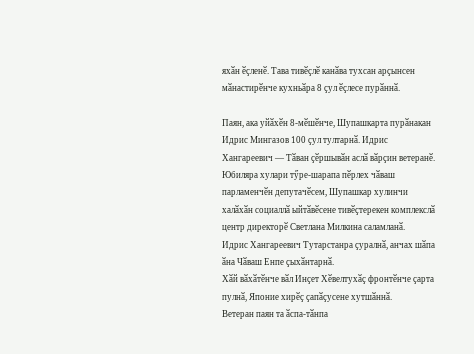яхӑн ӗҫленӗ. Тава тивӗҫлӗ канӑва тухсан арҫынсен мӑнастирӗнче кухньӑра 8 ҫул ӗҫлесе пурӑннӑ.

Паян, ака уйӑхӗн 8-мӗшӗнче, Шупашкарта пурӑнакан Идрис Мингазов 100 ҫул тултарнӑ. Идрис Хангареевич — Тӑван ҫӗршывӑн аслӑ вӑрҫин ветеранӗ.
Юбиляра хулари тӳре-шарапа пӗрлех чӑваш парламенчӗн депутачӗсем, Шупашкар хулинчи халӑхӑн социаллӑ ыйтӑвӗсене тивӗҫтерекен комплекслӑ центр директорӗ Светлана Милкина саламланӑ.
Идрис Хангареевич Тутарстанра ҫуралнӑ, анчах шӑпа ӑна Чӑваш Енпе ҫыхӑнтарнӑ.
Хӑй вӑхӑтӗнче вӑл Инҫет Хӗвелтухӑҫ фронтӗнче ҫарта пулнӑ, Японие хирӗҫ ҫапӑҫусене хутшӑннӑ.
Ветеран паян та ӑспа-тӑнпа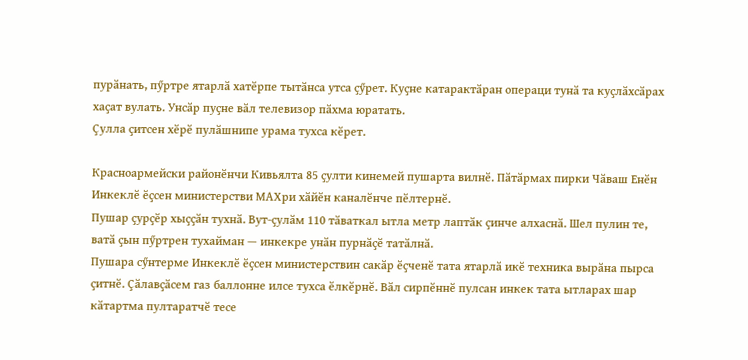пурӑнать, пӳртре ятарлӑ хатӗрпе тытӑнса утса ҫӳрет. Куҫне катарактӑран операци тунӑ та куҫлӑхсӑрах хаҫат вулать. Унсӑр пуҫне вӑл телевизор пӑхма юратать.
Ҫулла ҫитсен хӗрӗ пулӑшнипе урама тухса кӗрет.

Красноармейски районӗнчи Кивьялта 85 ҫулти кинемей пушарта вилнӗ. Пӑтӑрмах пирки Чӑваш Енӗн Инкеклӗ ӗҫсен министерстви МАХри хӑйӗн каналӗнче пӗлтернӗ.
Пушар ҫурҫӗр хыҫҫӑн тухнӑ. Вут-ҫулӑм 110 тӑваткал ытла метр лаптӑк ҫинче алхаснӑ. Шел пулин те, ватӑ ҫын пӳртрен тухайман — инкекре унӑн пурнӑҫӗ татӑлнӑ.
Пушара сӳнтерме Инкеклӗ ӗҫсен министерствин сакӑр ӗҫченӗ тата ятарлӑ икӗ техника вырӑна пырса ҫитнӗ. Ҫӑлавҫӑсем газ баллонне илсе тухса ӗлкӗрнӗ. Вӑл сирпӗннӗ пулсан инкек тата ытларах шар кӑтартма пултаратчӗ тесе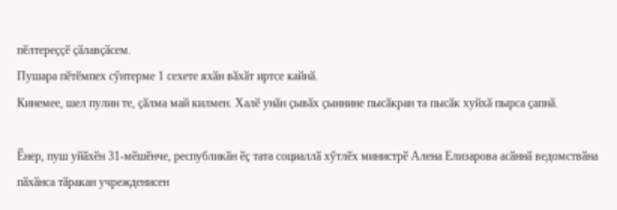пӗлтереҫҫӗ ҫӑлавҫӑсем.
Пушара пӗтӗмпех сӳнтерме 1 сехете яхӑн вӑхӑт иртсе кайнӑ.
Кинемее, шел пулин те, ҫӑлма май килмен. Халӗ унӑн ҫывӑх ҫыннине пысӑкран та пысӑк хуйхӑ пырса ҫапнӑ.

Ӗнер, пуш уйӑхӗн 31-мӗшӗнче, республикӑн ӗҫ тата социаллӑ хӳтлӗх министрӗ Алена Елизарова асӑннӑ ведомствӑна пӑхӑнса тӑракан учрежденисен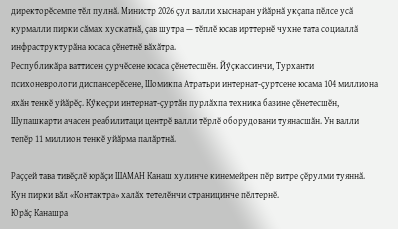директорӗсемпе тӗл пулнӑ. Министр 2026 ҫул валли хыснаран уйӑрнӑ укҫапа пӗлсе усӑ курмалли пирки сӑмах хускатнӑ, ҫав шутра — тӗплӗ юсав ирттернӗ чухне тата социаллӑ инфраструктурӑна юсаса ҫӗнетнӗ вӑхӑтра.
Республикӑра ваттисен ҫурчӗсене юсаса ҫӗнетесшӗн. Йӳҫкассинчи, Турханти психоневрологи диспансерӗсене, Шомикпа Атратьри интернат-ҫуртсене юсама 104 миллиона яхӑн тенкӗ уйӑрӗҫ. Кӳкеҫри интернат-ҫуртӑн пурлӑхпа техника базине ҫӗнетесшӗн, Шупашкарти ачасен реабилитаци центрӗ валли тӗрлӗ оборудовани туянасшӑн. Ун валли тепӗр 11 миллион тенкӗ уйӑрма палӑртнӑ.

Раҫҫей тава тивӗҫлӗ юрӑҫи ШАМАН Канаш хулинче кинемейрен пӗр витре ҫӗрулми туяннӑ. Кун пирки вӑл «Контактра» халӑх тетелӗнчи страницинче пӗлтернӗ.
Юрӑҫ Канашра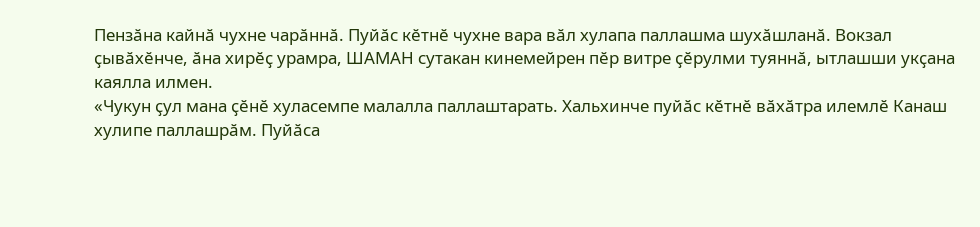Пензӑна кайнӑ чухне чарӑннӑ. Пуйӑс кӗтнӗ чухне вара вӑл хулапа паллашма шухӑшланӑ. Вокзал ҫывӑхӗнче, ӑна хирӗҫ урамра, ШАМАН сутакан кинемейрен пӗр витре ҫӗрулми туяннӑ, ытлашши укҫана каялла илмен.
«Чукун ҫул мана ҫӗнӗ хуласемпе малалла паллаштарать. Хальхинче пуйӑс кӗтнӗ вӑхӑтра илемлӗ Канаш хулипе паллашрӑм. Пуйӑса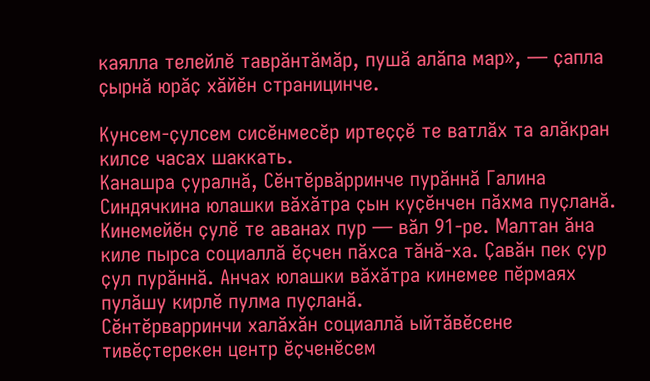каялла телейлӗ таврӑнтӑмӑр, пушӑ алӑпа мар», — ҫапла ҫырнӑ юрӑҫ хӑйӗн страницинче.

Кунсем-ҫулсем сисӗнмесӗр иртеҫҫӗ те ватлӑх та алӑкран килсе часах шаккать.
Канашра ҫуралнӑ, Сӗнтӗрвӑрринче пурӑннӑ Галина Синдячкина юлашки вӑхӑтра ҫын куҫӗнчен пӑхма пуҫланӑ. Кинемейӗн ҫулӗ те аванах пур — вӑл 91-ре. Малтан ӑна киле пырса социаллӑ ӗҫчен пӑхса тӑнӑ-ха. Ҫавӑн пек ҫур ҫул пурӑннӑ. Анчах юлашки вӑхӑтра кинемее пӗрмаях пулӑшу кирлӗ пулма пуҫланӑ.
Сӗнтӗрварринчи халӑхӑн социаллӑ ыйтӑвӗсене тивӗҫтерекен центр ӗҫченӗсем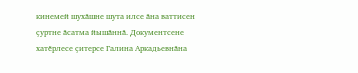кинемей шухӑшне шута илсе ӑна ваттисен ҫуртне ӑсатма йышӑннӑ. Документсене хатӗрлесе ҫитерсе Галина Аркадьевнӑна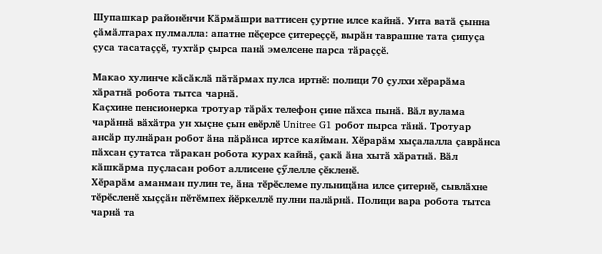Шупашкар районӗнчи Кӑрмӑшри ваттисен ҫуртне илсе кайнӑ. Унта ватӑ ҫынна ҫӑмӑлтарах пулмалла: апатне пӗҫерсе ҫитереҫҫӗ, вырӑн таврашне тата ҫипуҫа ҫуса тасатаҫҫӗ, тухтӑр ҫырса панӑ эмелсене парса тӑраҫҫӗ.

Макао хулинче кӑсӑклӑ пӑтӑрмах пулса иртнӗ: полици 70 ҫулхи хӗрарӑма хӑратнӑ робота тытса чарнӑ.
Каҫхине пенсионерка тротуар тӑрӑх телефон ҫине пӑхса пынӑ. Вӑл вулама чарӑннӑ вӑхӑтра ун хыҫне ҫын евӗрлӗ Unitree G1 робот пырса тӑнӑ. Тротуар ансӑр пулнӑран робот ӑна пӑрӑнса иртсе каяйман. Хӗрарӑм хыҫалалла ҫаврӑнса пӑхсан ҫутатса тӑракан робота курах кайнӑ, ҫакӑ ӑна хытӑ хӑратнӑ. Вӑл кӑшкӑрма пуҫласан робот аллисене ҫӳлелле ҫӗкленӗ.
Хӗрарӑм аманман пулин те, ӑна тӗрӗслеме пульницӑна илсе ҫитернӗ, сывлӑхне тӗрӗсленӗ хыҫҫӑн пӗтӗмпех йӗркеллӗ пулни палӑрнӑ. Полици вара робота тытса чарнӑ та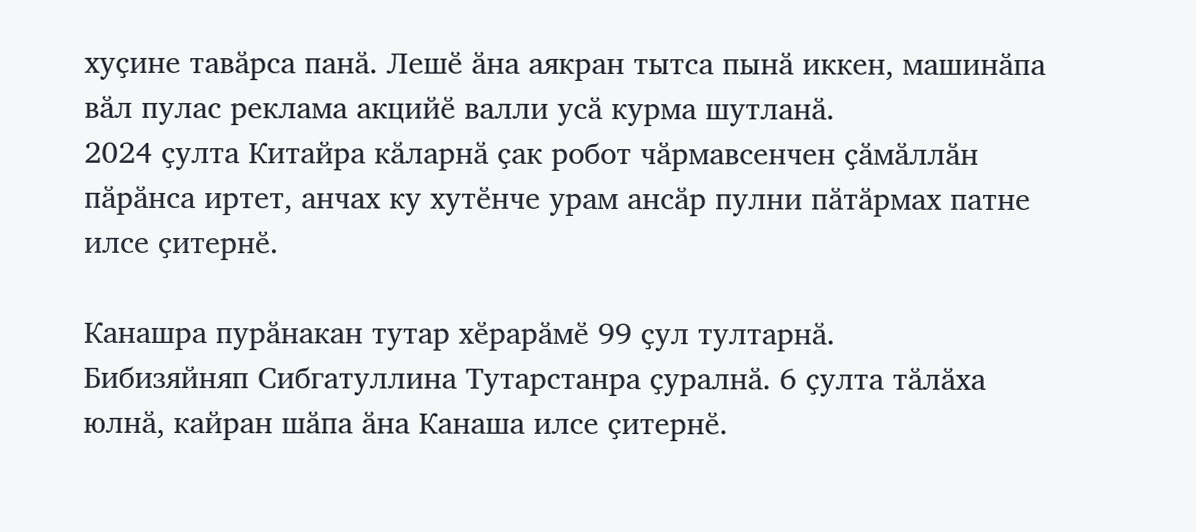хуҫине тавӑрса панӑ. Лешӗ ӑна аякран тытса пынӑ иккен, машинӑпа вӑл пулас реклама акцийӗ валли усӑ курма шутланӑ.
2024 ҫулта Китайра кӑларнӑ ҫак робот чӑрмавсенчен ҫӑмӑллӑн пӑрӑнса иртет, анчах ку хутӗнче урам ансӑр пулни пӑтӑрмах патне илсе ҫитернӗ.

Канашра пурӑнакан тутар хӗрарӑмӗ 99 ҫул тултарнӑ.
Бибизяйняп Сибгатуллина Тутарстанра ҫуралнӑ. 6 ҫулта тӑлӑха юлнӑ, кайран шӑпа ӑна Канаша илсе ҫитернӗ.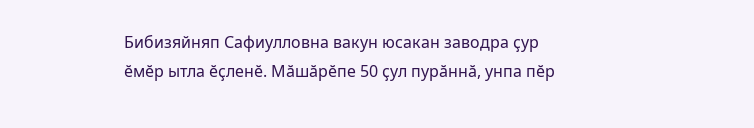Бибизяйняп Сафиулловна вакун юсакан заводра ҫур ӗмӗр ытла ӗҫленӗ. Мӑшӑрӗпе 50 ҫул пурӑннӑ, унпа пӗр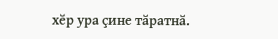хӗр ура ҫине тӑратнӑ.